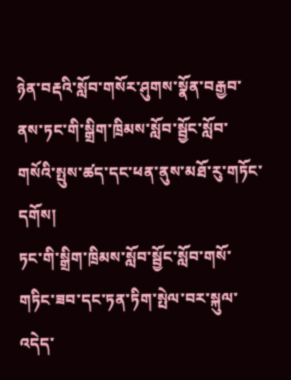ཉེན་བརྡའི་སློབ་གསོར་ཤུགས་སྣོན་བརྒྱབ་ནས་ཏང་གི་སྒྲིག་ཁྲིམས་སློབ་སྦྱོང་སློབ་གསོའི་སྤུས་ཚད་དང་ཕན་ནུས་མཐོ་རུ་གཏོང་དགོས།
ཏང་གི་སྒྲིག་ཁྲིམས་སློབ་སྦྱོང་སློབ་གསོ་གཏིང་ཟབ་དང་ཏན་ཏིག་སྤེལ་བར་སྐུལ་འདེད་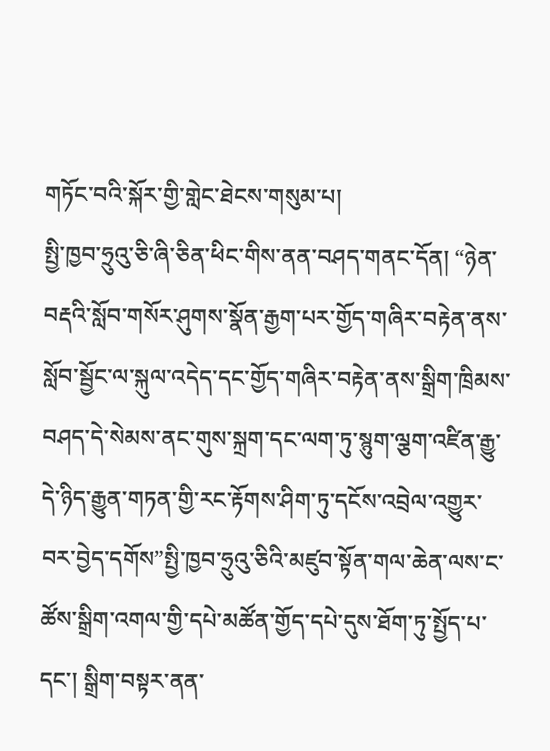གཏོང་བའི་སྐོར་གྱི་གླེང་ཐེངས་གསུམ་པ།
སྤྱི་ཁྱབ་ཧྲུའུ་ཅི་ཞི་ཅིན་ཕིང་གིས་ནན་བཤད་གནང་དོན། “ཉེན་བརྡའི་སློབ་གསོར་ཤུགས་སྣོན་རྒྱག་པར་གྱོད་གཞིར་བརྟེན་ནས་སློབ་སྦྱོང་ལ་སྐུལ་འདེད་དང་གྱོད་གཞིར་བརྟེན་ནས་སྒྲིག་ཁྲིམས་བཤད་དེ་སེམས་ནང་གུས་སྐྲག་དང་ལག་ཏུ་སྙུག་ལྕག་འཛིན་རྒྱུ་དེ་ཉིད་རྒྱུན་གཏན་གྱི་རང་རྟོགས་ཤིག་ཏུ་དངོས་འབྲེལ་འགྱུར་བར་བྱེད་དགོས”སྤྱི་ཁྱབ་ཧྲུའུ་ཅིའི་མཛུབ་སྟོན་གལ་ཆེན་ལས་ང་ཚོས་སྒྲིག་འགལ་གྱི་དཔེ་མཚོན་གྱོད་དཔེ་དུས་ཐོག་ཏུ་སྤྱོད་པ་དང་། སྒྲིག་བསྟར་ནན་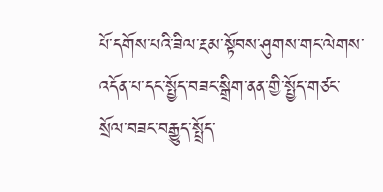པོ་དགོས་པའི་ཟིལ་རྔམ་སྟོབས་ཤུགས་གང་ལེགས་འདོན་པ་དང་སྤྱོད་བཟང་སྒྲིག་ནན་གྱི་སྤྱོད་གཙང་སྲོལ་བཟང་བརྒྱུད་སྤྲོད་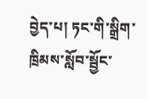བྱེད་པ། ཏང་གི་སྒྲིག་ཁྲིམས་སློབ་སྦྱོང་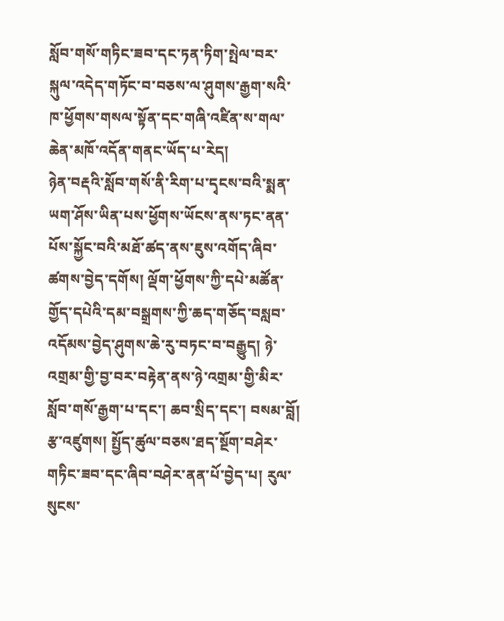སློབ་གསོ་གཏིང་ཟབ་དང་ཏན་ཏིག་སྤེལ་བར་སྐུལ་འདེད་གཏོང་བ་བཅས་ལ་ཤུགས་རྒྱག་སའི་ཁ་ཕྱོགས་གསལ་སྟོན་དང་གཞི་འཛིན་ས་གལ་ཆེན་མཁོ་འདོན་གནང་ཡོད་པ་རེད།
ཉེན་བརྡའི་སློབ་གསོ་ནི་རིག་པ་དྭངས་བའི་སྨན་ཡག་ཤོས་ཡིན་པས་ཕྱོགས་ཡོངས་ནས་ཏང་ནན་པོས་སྐྱོང་བའི་མཐོ་ཚད་ནས་ཇུས་འགོད་ཞིབ་ཚགས་བྱེད་དགོས། ལྡོག་ཕྱོགས་ཀྱི་དཔེ་མཚོན་གྱོད་དཔེའི་དམ་བསྒྲགས་ཀྱི་ཆད་གཅོད་བསླབ་འདོམས་བྱེད་ཤུགས་ཆེ་རུ་བཏང་བ་བརྒྱུད། ཉེ་འགྲམ་གྱི་བྱ་བར་བརྟེན་ནས་ཉེ་འགྲམ་གྱི་མིར་སློབ་གསོ་རྒྱག་པ་དང་། ཆབ་སྲིད་དང་། བསམ་བློ། རྩ་འཛུགས། སྤྱོད་ཚུལ་བཅས་ཐད་སྔོག་བཤེར་གཏིང་ཟབ་དང་ཞིབ་བཤེར་ནན་པོ་བྱེད་པ། རུལ་སུངས་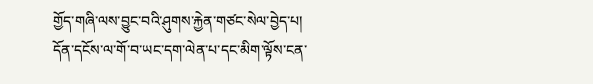གྱོད་གཞི་ལས་བྱུང་བའི་ཤུགས་རྐྱེན་གཙང་སེལ་བྱེད་པ། དོན་དངོས་ལ་གོ་བ་ཡང་དག་ལེན་པ་དང་མིག་ལྟོས་ངན་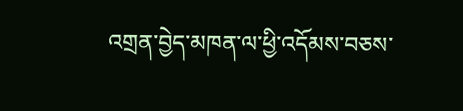འགྲན་བྱེད་མཁན་ལ་ཕྱི་འདོམས་བཅས་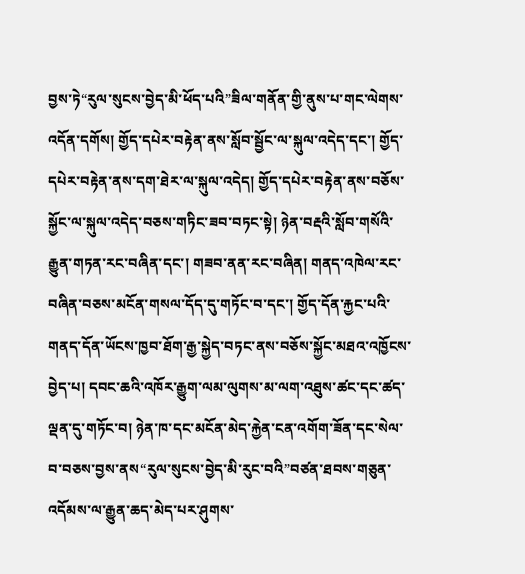བྱས་ཏེ“རུལ་སུངས་བྱེད་མི་ཕོད་པའི”ཟིལ་གནོན་གྱི་ནུས་པ་གང་ལེགས་འདོན་དགོས། གྱོད་དཔེར་བརྟེན་ནས་སློབ་སྦྱོང་ལ་སྐུལ་འདེད་དང་། གྱོད་དཔེར་བརྟེན་ནས་དག་ཐེར་ལ་སྐུལ་འདེད། གྱོད་དཔེར་བརྟེན་ནས་བཅོས་སྐྱོང་ལ་སྐུལ་འདེད་བཅས་གཏིང་ཟབ་བཏང་སྟེ། ཉེན་བརྡའི་སློབ་གསོའི་རྒྱུན་གཏན་རང་བཞིན་དང་། གཟབ་ནན་རང་བཞིན། གནད་འཁེལ་རང་བཞིན་བཅས་མངོན་གསལ་དོད་དུ་གཏོང་བ་དང་། གྱོད་དོན་རྐྱང་པའི་གནད་དོན་ཡོངས་ཁྱབ་ཐོག་རྒྱ་སྐྱེད་བཏང་ནས་བཅོས་སྐྱོང་མཐའ་འཁྱོངས་བྱེད་པ། དབང་ཆའི་འཁོར་རྒྱུག་ལམ་ལུགས་མ་ལག་འཐུས་ཚང་དང་ཚད་ལྡན་དུ་གཏོང་བ། ཉེན་ཁ་དང་མངོན་མེད་རྐྱེན་ངན་འགོག་ཟོན་དང་སེལ་བ་བཅས་བྱས་ནས“རུལ་སུངས་བྱེད་མི་རུང་བའི”བཙན་ཐབས་གཅུན་འདོམས་ལ་རྒྱུན་ཆད་མེད་པར་ཤུགས་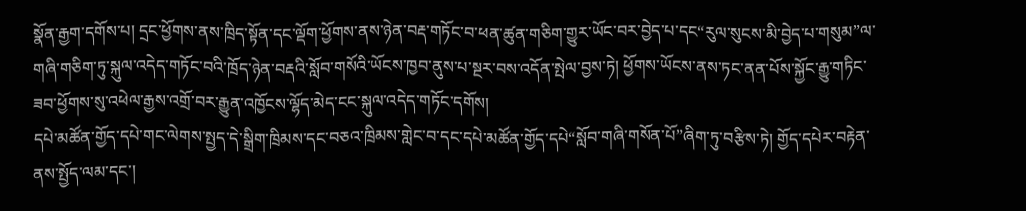སྣོན་རྒྱག་དགོས་པ། དྲང་ཕྱོགས་ནས་ཁྲིད་སྟོན་དང་ལྡོག་ཕྱོགས་ནས་ཉེན་བརྡ་གཏོང་བ་ཕན་ཚུན་གཅིག་གྱུར་ཡོང་བར་བྱེད་པ་དང“རུལ་སུངས་མི་བྱེད་པ་གསུམ”ལ་གཞི་གཅིག་ཏུ་སྐུལ་འདེད་གཏོང་བའི་ཁྲོད་ཉེན་བརྡའི་སློབ་གསོའི་ཡོངས་ཁྱབ་ནུས་པ་སྔར་བས་འདོན་སྤེལ་བྱས་ཏེ། ཕྱོགས་ཡོངས་ནས་ཏང་ནན་པོས་སྐྱོང་རྒྱུ་གཏིང་ཟབ་ཕྱོགས་སུ་འཕེལ་རྒྱས་འགྲོ་བར་རྒྱུན་འཁྱོངས་ལྷོད་མེད་ངང་སྐུལ་འདེད་གཏོང་དགོས།
དཔེ་མཚོན་གྱོད་དཔེ་གང་ལེགས་སྤྱད་དེ་སྒྲིག་ཁྲིམས་དང་བཅའ་ཁྲིམས་གླེང་བ་དང་དཔེ་མཚོན་གྱོད་དཔེ“སློབ་གཞི་གསོན་པོ”ཞིག་ཏུ་བརྩིས་ཏེ། གྱོད་དཔེར་བརྟེན་ནས་སྤྱོད་ལམ་དང་།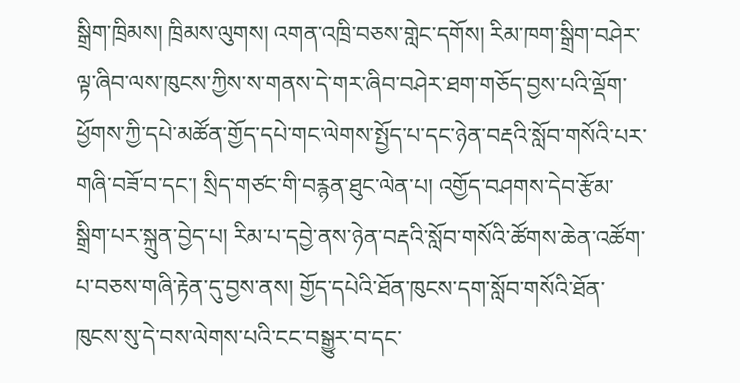སྒྲིག་ཁྲིམས། ཁྲིམས་ལུགས། འགན་འཁྲི་བཅས་གླེང་དགོས། རིམ་ཁག་སྒྲིག་བཤེར་ལྟ་ཞིབ་ལས་ཁུངས་ཀྱིས་ས་གནས་དེ་གར་ཞིབ་བཤེར་ཐག་གཅོད་བྱས་པའི་ལྡོག་ཕྱོགས་ཀྱི་དཔེ་མཚོན་གྱོད་དཔེ་གང་ལེགས་སྤྱོད་པ་དང་ཉེན་བརྡའི་སློབ་གསོའི་པར་གཞི་བཟོ་བ་དང་། སྲིད་གཙང་གི་བརྙན་ཐུང་ལེན་པ། འགྱོད་བཤགས་དེབ་རྩོམ་སྒྲིག་པར་སྐྲུན་བྱེད་པ། རིམ་པ་དབྱེ་ནས་ཉེན་བརྡའི་སློབ་གསོའི་ཚོགས་ཆེན་འཚོག་པ་བཅས་གཞི་རྟེན་དུ་བྱས་ནས། གྱོད་དཔེའི་ཐོན་ཁུངས་དག་སློབ་གསོའི་ཐོན་ཁུངས་སུ་དེ་བས་ལེགས་པའི་ངང་བསྒྱུར་བ་དང་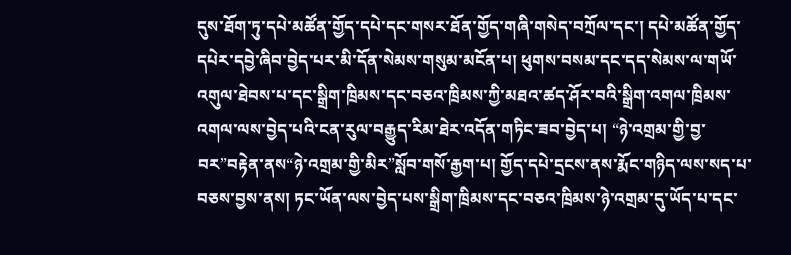དུས་ཐོག་ཏུ་དཔེ་མཚོན་གྱོད་དཔེ་དང་གསར་ཐོན་གྱོད་གཞི་གསེད་བཀྲོལ་དང་། དཔེ་མཚོན་གྱོད་དཔེར་དབྱེ་ཞིབ་བྱེད་པར་མི་དོན་སེམས་གསུམ་མངོན་པ། ཕུགས་བསམ་དང་དད་སེམས་ལ་གཡོ་འགུལ་ཐེབས་པ་དང་སྒྲིག་ཁྲིམས་དང་བཅའ་ཁྲིམས་ཀྱི་མཐའ་ཚད་ཤོར་བའི་སྒྲིག་འགལ་ཁྲིམས་འགལ་ལས་བྱེད་པའི་ངན་རུལ་བརྒྱུད་རིམ་ཐེར་འདོན་གཏིང་ཟབ་བྱེད་པ། “ཉེ་འགྲམ་གྱི་བྱ་བར”བརྟེན་ནས“ཉེ་འགྲམ་གྱི་མིར”སློབ་གསོ་རྒྱག་པ། གྱོད་དཔེ་དྲངས་ནས་རྨོང་གཉིད་ལས་སད་པ་བཅས་བྱས་ནས། ཏང་ཡོན་ལས་བྱེད་པས་སྒྲིག་ཁྲིམས་དང་བཅའ་ཁྲིམས་ཉེ་འགྲམ་དུ་ཡོད་པ་དང་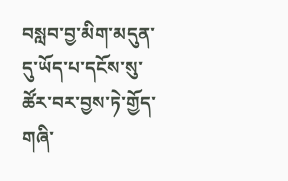བསླབ་བྱ་མིག་མདུན་དུ་ཡོད་པ་དངོས་སུ་ཚོར་བར་བྱས་ཏེ་གྱོད་གཞི་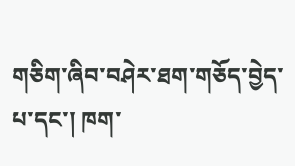གཅིག་ཞིབ་བཤེར་ཐག་གཅོད་བྱེད་པ་དང་། ཁག་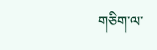གཅིག་ལ་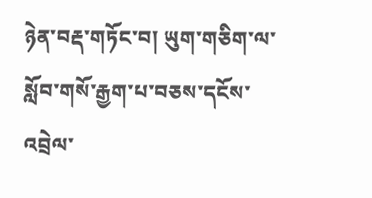ཉེན་བརྡ་གཏོང་བ། ཡུག་གཅིག་ལ་སློབ་གསོ་རྒྱག་པ་བཅས་དངོས་འབྲེལ་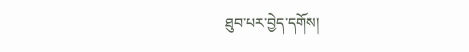ཐུབ་པར་བྱེད་དགོས།